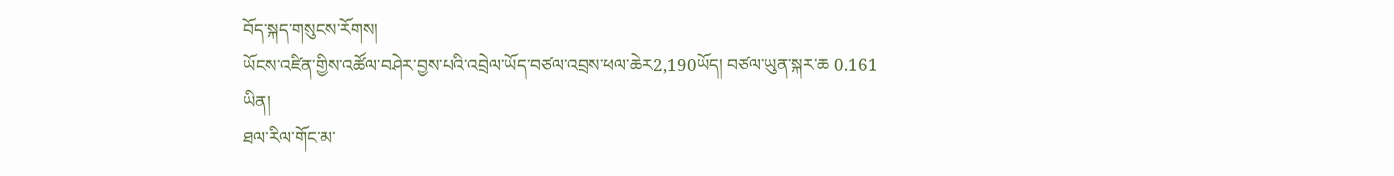བོད་སྐད་གསུངས་རོགས།
ཡོངས་འཛིན་གྱིས་འཚོལ་བཤེར་བྱས་པའི་འབྲེལ་ཡོད་བཙལ་འབྲས་ཕལ་ཆེར2,190ཡོད། བཙལ་ཡུན་སྐར་ཆ 0.161
ཡིན།
ཐལ་རིལ་གོང་མ་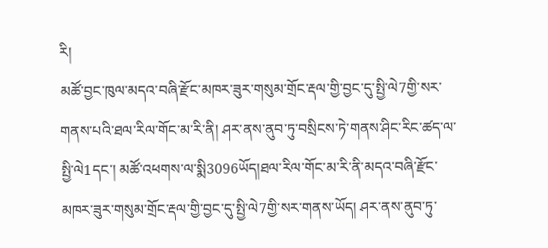རི།
མཚོ་བྱང་ཁུལ་མདའ་བཞི་རྫོང་མཁར་ཟུར་གསུམ་གྲོང་རྡལ་གྱི་བྱང་དུ་སྤྱི་ལེ7གྱི་སར་གནས་པའི་ཐལ་རིལ་གོང་མ་རི་ནི། ཤར་ནས་ནུབ་ཏུ་བསྲིངས་ཏེ་གནས་ཤིང་རིང་ཚད་ལ་སྤྱི་ལེ1དང་། མཚོ་འཕགས་ལ་སྨི3096ཡོད།ཐལ་རིལ་གོང་མ་རི་ནི་མདའ་བཞི་རྫོང་མཁར་ཟུར་གསུམ་གྲོང་རྡལ་གྱི་བྱང་དུ་སྤྱི་ལེ7གྱི་སར་གནས་ཡོད། ཤར་ནས་ནུབ་ཏུ་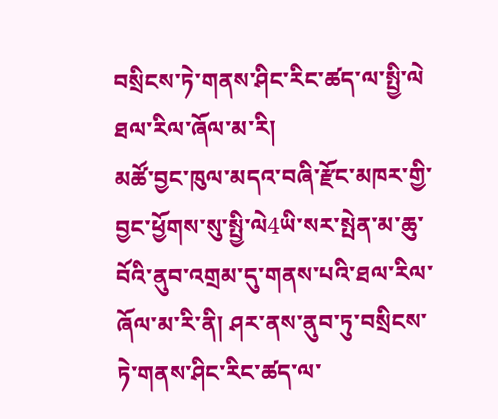བསྲིངས་ཏེ་གནས་ཤིང་རིང་ཚད་ལ་སྤྱི་ལེ
ཐལ་རིལ་ཞོལ་མ་རི།
མཚོ་བྱང་ཁུལ་མདའ་བཞི་རྫོང་མཁར་གྱི་བྱང་ཕྱོགས་སུ་སྤྱི་ལེ4ཡི་སར་སྤེན་མ་ཆུ་བོའི་ནུབ་འགྲམ་དུ་གནས་པའི་ཐལ་རིལ་ཞོལ་མ་རི་ནི། ཤར་ནས་ནུབ་ཏུ་བསྲིངས་ཏེ་གནས་ཤིང་རིང་ཚད་ལ་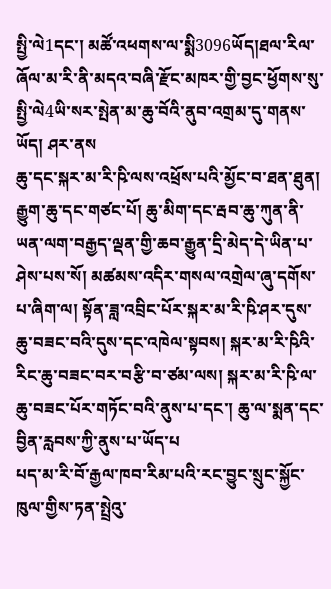སྤྱི་ལེ1དང་། མཚོ་འཕགས་ལ་སྨི3096ཡོད།ཐལ་རིལ་ཞོལ་མ་རི་ནི་མདའ་བཞི་རྫོང་མཁར་གྱི་བྱང་ཕྱོགས་སུ་སྤྱི་ལེ4ཡི་སར་སྤེན་མ་ཆུ་བོའི་ནུབ་འགྲམ་དུ་གནས་ཡོད། ཤར་ནས
ཆུ་དང་སྐར་མ་རི་ཥི་ལས་འཕྲོས་པའི་མྱོང་བ་ཐན་ཐུན།
རྒྱུག་ཆུ་དང་གཙང་པོ། ཆུ་མིག་དང་རྦབ་ཆུ་ཀུན་ནི་ཡན་ལག་བརྒྱད་ལྡན་གྱི་ཆབ་རྒྱུན་དྲི་མེད་དེ་ཡིན་པ་ཤེས་པས་སོ། མཚམས་འདིར་གསལ་འགྲེལ་ཞུ་དགོས་པ་ཞིག་ལ། སྟོན་ཟླ་འབྲིང་པོར་སྐར་མ་རི་ཥི་ཤར་དུས་ཆུ་བཟང་བའི་དུས་དང་འཁེལ་སྟབས། སྐར་མ་རི་ཥིའི་རིང་ཆུ་བཟང་བར་བརྩི་བ་ཙམ་ལས། སྐར་མ་རི་ཥི་ལ་ཆུ་བཟང་པོར་གཏོང་བའི་ནུས་པ་དང་། ཆུ་ལ་སྨན་དང་བྱིན་རླབས་ཀྱི་ནུས་པ་ཡོད་པ
པད་མ་རི་བོ་རྒྱལ་ཁབ་རིམ་པའི་རང་བྱུང་སྲུང་སྐྱོང་ཁུལ་གྱིས་ཏན་སྤྲེའུ་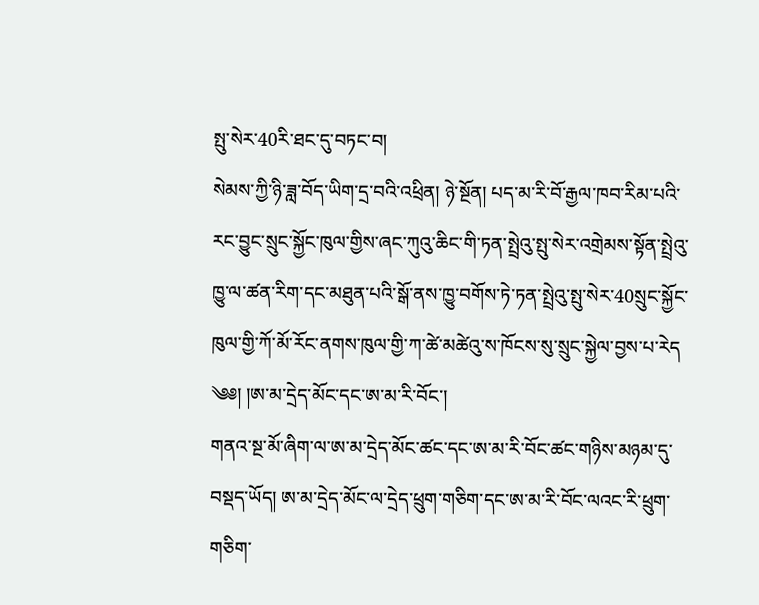སྤུ་སེར་40རི་ཐང་དུ་བཏང་བ།
སེམས་ཀྱི་ཉི་ཟླ་བོད་ཡིག་དྲ་བའི་འཕྲིན། ཉེ་སྔོན། པད་མ་རི་བོ་རྒྱལ་ཁབ་རིམ་པའི་རང་བྱུང་སྲུང་སྐྱོང་ཁུལ་གྱིས་ཞང་ཀུའུ་ཆིང་གི་ཏན་སྤྲེའུ་སྤུ་སེར་འགྲེམས་སྟོན་སྤྲེའུ་ཁྱུ་ལ་ཚན་རིག་དང་མཐུན་པའི་སྒོ་ནས་ཁྱུ་བགོས་ཏེ་ཏན་སྤྲེའུ་སྤུ་སེར་40སྲུང་སྐྱོང་ཁུལ་གྱི་ཀོ་མོ་རོང་ནགས་ཁུལ་གྱི་ཀ་ཚེ་མཚེའུ་ས་ཁོངས་སུ་སྲུང་སྐྱེལ་བྱས་པ་རེད
༄༅། །ཨ་མ་དྲེད་མོང་དང་ཨ་མ་རི་བོང་།
གནའ་སྔ་མོ་ཞིག་ལ་ཨ་མ་དྲེད་མོང་ཚང་དང་ཨ་མ་རི་བོང་ཚང་གཉིས་མཉམ་དུ་བསྡད་ཡོད། ཨ་མ་དྲེད་མོང་ལ་དྲེད་ཕྲུག་གཅིག་དང་ཨ་མ་རི་བོང་ལའང་རི་ཕྲུག་གཅིག་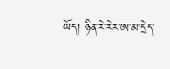ཡོད། ཉིན་རེ་རེར་ཨ་མ་དྲེད་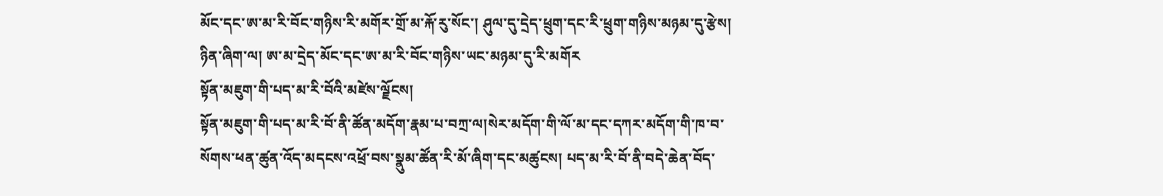མོང་དང་ཨ་མ་རི་བོང་གཉིས་རི་མགོར་གྲོ་མ་རྐོ་རུ་སོང་། ཤུལ་དུ་དྲེད་ཕྲུག་དང་རི་ཕྲུག་གཉིས་མཉམ་དུ་རྩེས། ཉིན་ཞིག་ལ། ཨ་མ་དྲེད་མོང་དང་ཨ་མ་རི་བོང་གཉིས་ཡང་མཉམ་དུ་རི་མགོར
སྟོན་མཇུག་གི་པད་མ་རི་བོའི་མཛེས་ལྗོངས།
སྟོན་མཇུག་གི་པད་མ་རི་བོ་ནི་ཚོན་མདོག་རྣམ་པ་བཀྲ་ལ།སེར་མདོག་གི་ལོ་མ་དང་དཀར་མདོག་གི་ཁ་བ་སོགས་ཕན་ཚུན་འོད་མདངས་འཕྲོ་བས་སྣུམ་ཚོན་རི་མོ་ཞིག་དང་མཚུངས། པད་མ་རི་བོ་ནི་བདེ་ཆེན་བོད་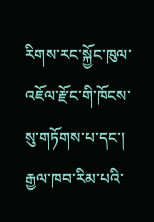རིགས་རང་སྐྱོང་ཁུལ་འཇོལ་རྫོང་གི་ཁོངས་སུ་གཏོགས་པ་དང་། རྒྱལ་ཁབ་རིམ་པའི་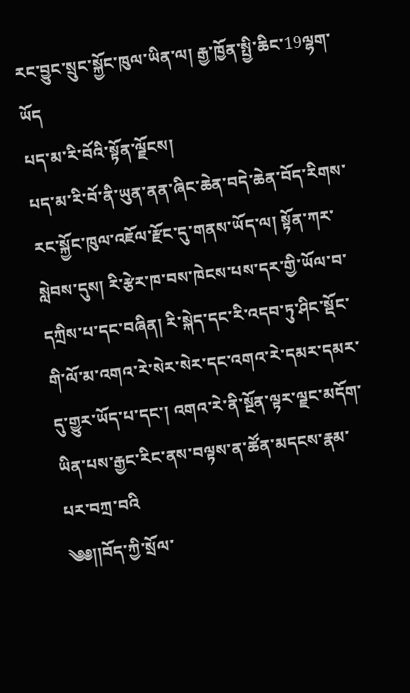རང་བྱུང་སྲུང་སྐྱོང་ཁུལ་ཡིན་ལ། རྒྱ་ཁྱོན་སྤྱི་ཆིང་19ལྷག་ཡོད
པད་མ་རི་བོའི་སྟོན་ལྗོངས།
པད་མ་རི་བོ་ནི་ཡུན་ནན་ཞིང་ཆེན་བདེ་ཆེན་བོད་རིགས་རང་སྐྱོང་ཁུལ་འཇོལ་རྫོང་དུ་གནས་ཡོད་ལ། སྟོན་ཀར་སླེབས་དུས། རི་རྩེར་ཁ་བས་ཁེངས་པས་དར་གྱི་ཡོལ་བ་དཀྲིས་པ་དང་བཞིན། རི་སྐེད་དང་རི་འདབ་ཏུ་ཤིང་སྡོང་གི་ལོ་མ་འགའ་རེ་སེར་སེར་དང་འགའ་རེ་དམར་དམར་དུ་གྱུར་ཡོད་པ་དང་། འགའ་རེ་ནི་སྔོན་ལྟར་ལྗང་མདོག་ཡིན་པས་རྒྱང་རིང་ནས་བལྟས་ན་ཚོན་མདངས་རྣམ་པར་བཀྲ་བའི
༄༅།།བོད་ཀྱི་སྲོལ་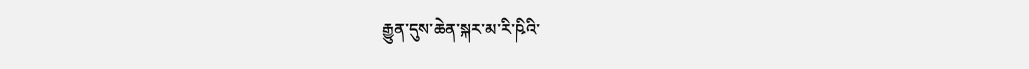རྒྱུན་དུས་ཆེན་སྐར་མ་རི་ཥིའི་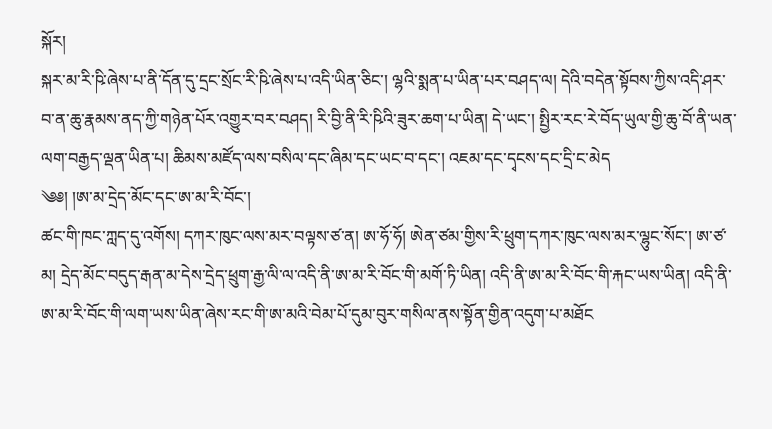སྐོར།
སྐར་མ་རི་ཥི་ཞེས་པ་ནི་དོན་དུ་དྲང་སྲོང་རི་ཥི་ཞེས་པ་འདི་ཡིན་ཅིང་། ལྷའི་སྨན་པ་ཡིན་པར་བཤད་ལ། དེའི་བདེན་སྟོབས་ཀྱིས་འདི་ཤར་བ་ན་ཆུ་རྣམས་ནད་ཀྱི་གཉེན་པོར་འགྱུར་བར་བཤད། རི་བྱི་ནི་རི་ཥིའི་ཟུར་ཆག་པ་ཡིན། དེ་ཡང་། སྤྱིར་རང་རེ་བོད་ཡུལ་གྱི་ཆུ་བོ་ནི་ཡན་ལག་བརྒྱད་ལྡན་ཡིན་པ། ཆིམས་མཛོད་ལས་བསིལ་དང་ཞིམ་དང་ཡང་བ་དང་། འཇམ་དང་དྭངས་དང་དྲི་ང་མེད
༄༅། །ཨ་མ་དྲེད་མོང་དང་ཨ་མ་རི་བོང་།
ཚང་གི་ཁང་ཀླད་དུ་འགོས། དཀར་ཁུང་ལས་མར་བལྟས་ཙ་ན། ཨ་ཧོ་ཧོ། ཨེན་ཙམ་གྱིས་རི་ཕྲུག་དཀར་ཁུང་ལས་མར་ལྷུང་སོང་། ཨ་ཙ་མ། དྲེད་མོང་བདུད་རྒན་མ་དེས་དྲེད་ཕྲུག་རྒྱ་ལི་ལ་འདི་ནི་ཨ་མ་རི་བོང་གི་མགོ་ཏི་ཡིན། འདི་ནི་ཨ་མ་རི་བོང་གི་རྐང་ཡས་ཡིན། འདི་ནི་ཨ་མ་རི་བོང་གི་ལག་ཡས་ཡིན་ཞེས་རང་གི་ཨ་མའི་བེམ་པོ་དུམ་བུར་གསིལ་ནས་སྟོན་གྱིན་འདུག་པ་མཐོང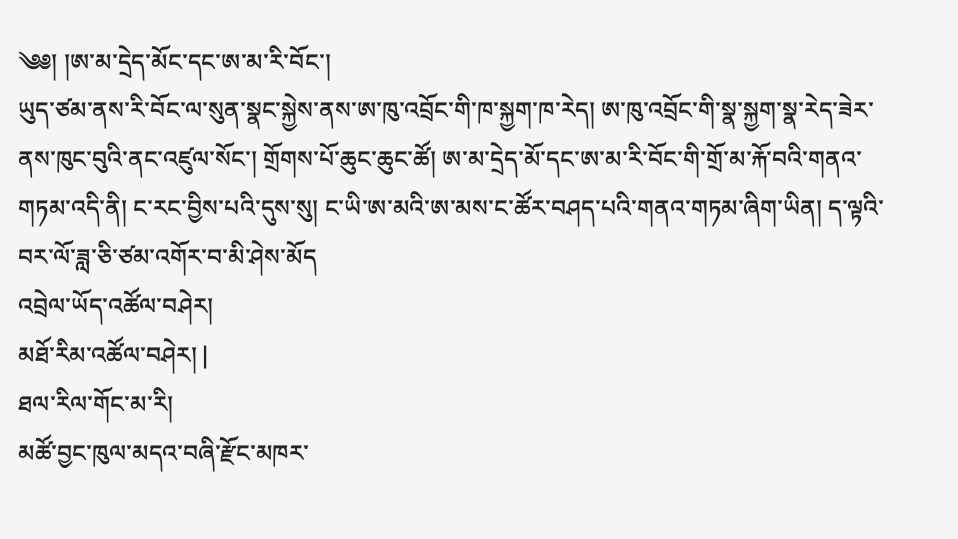༄༅། །ཨ་མ་དྲེད་མོང་དང་ཨ་མ་རི་བོང་།
ཡུད་ཙམ་ནས་རི་བོང་ལ་སུན་སྣང་སྐྱེས་ནས་ཨ་ཁུ་འབྲོང་གི་ཁ་སྐྱག་ཁ་རེད། ཨ་ཁུ་འབྲོང་གི་སྣ་སྐྱག་སྣ་རེད་ཟེར་ནས་ཁུང་བུའི་ནང་འཛུལ་སོང་། གྲོགས་པོ་ཆུང་ཆུང་ཚོ། ཨ་མ་དྲེད་མོ་དང་ཨ་མ་རི་བོང་གི་གྲོ་མ་རྐོ་བའི་གནའ་གཏམ་འདི་ནི། ང་རང་བྱིས་པའི་དུས་སུ། ང་ཡི་ཨ་མའི་ཨ་མས་ང་ཚོར་བཤད་པའི་གནའ་གཏམ་ཞིག་ཡིན། ད་ལྟའི་བར་ལོ་ཟླ་ཅི་ཙམ་འགོར་བ་མི་ཤེས་མོད
འབྲེལ་ཡོད་འཚོལ་བཤེར།
མཐོ་རིམ་འཚོལ་བཤེར། |
ཐལ་རིལ་གོང་མ་རི།
མཚོ་བྱང་ཁུལ་མདའ་བཞི་རྫོང་མཁར་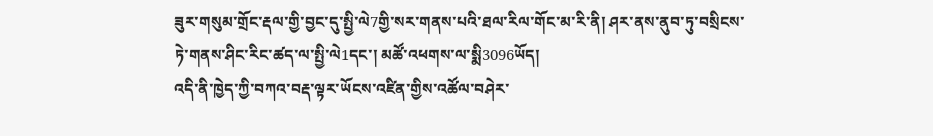ཟུར་གསུམ་གྲོང་རྡལ་གྱི་བྱང་དུ་སྤྱི་ལེ7གྱི་སར་གནས་པའི་ཐལ་རིལ་གོང་མ་རི་ནི། ཤར་ནས་ནུབ་ཏུ་བསྲིངས་ཏེ་གནས་ཤིང་རིང་ཚད་ལ་སྤྱི་ལེ1དང་། མཚོ་འཕགས་ལ་སྨི3096ཡོད།
འདི་ནི་ཁྱེད་ཀྱི་བཀའ་བརྡ་ལྟར་ཡོངས་འཛིན་གྱིས་འཚོལ་བཤེར་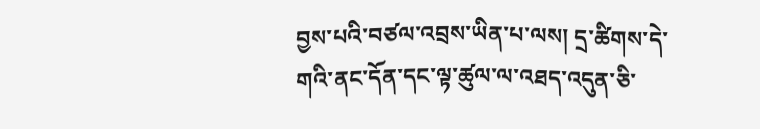བྱས་པའི་བཙལ་འབྲས་ཡིན་པ་ལས། དྲ་ཚིགས་དེ་གའི་ནང་དོན་དང་ལྟ་ཚུལ་ལ་འཐད་འདུན་ཅི་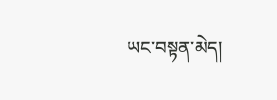ཡང་བསྟན་མེད།